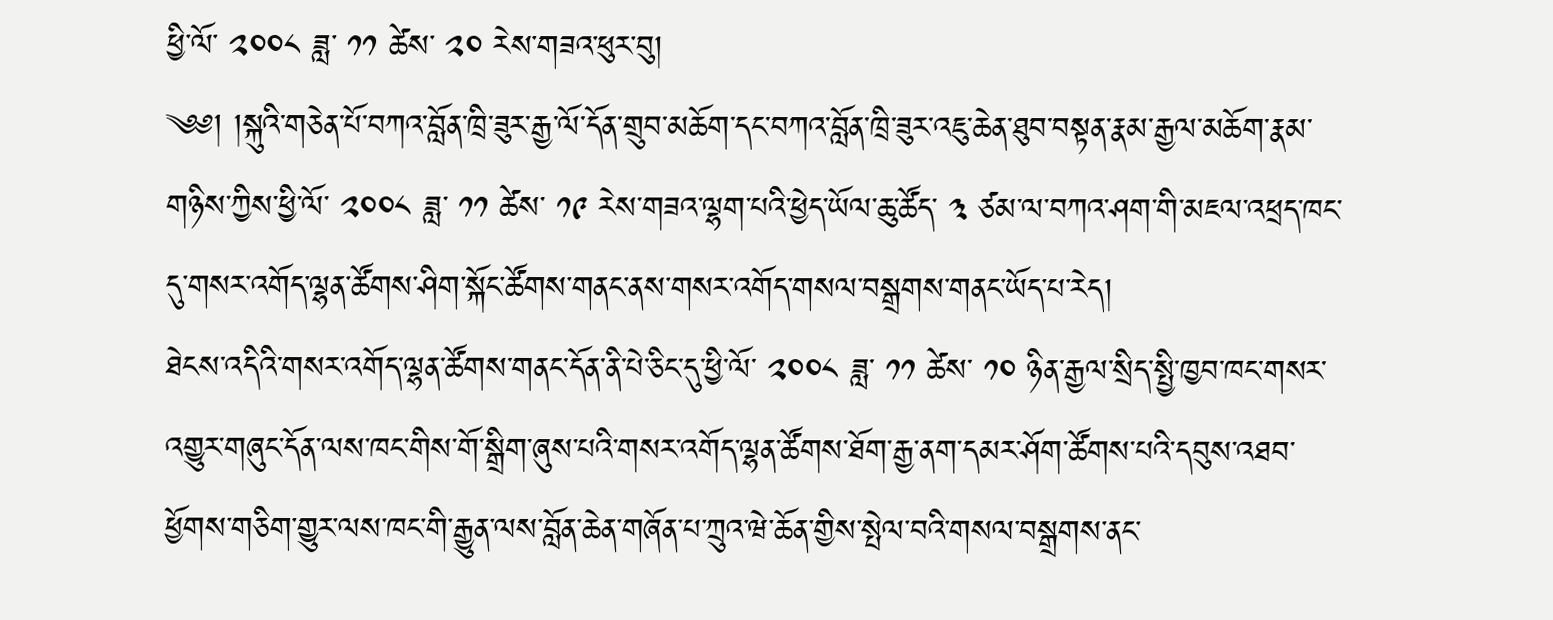ཕྱི་ལོ་ ༢༠༠༨ ཟླ་ ༡༡ ཚེས་ ༢༠ རེས་གཟའ་ཕུར་བུ།
༄༅། །སྐུའི་གཅེན་པོ་བཀའ་བློན་ཁྲི་ཟུར་རྒྱ་ལོ་དོན་གྲུབ་མཆོག་དང་བཀའ་བློན་ཁྲི་ཟུར་འཇུ་ཆེན་ཐུབ་བསྟན་རྣམ་རྒྱལ་མཆོག་རྣམ་གཉིས་ཀྱིས་ཕྱི་ལོ་ ༢༠༠༨ ཟླ་ ༡༡ ཚེས་ ༡༩ རེས་གཟའ་ལྷག་པའི་ཕྱེད་ཡོལ་ཆུ་ཚོད་ ༣ ཙམ་ལ་བཀའ་ཤག་གི་མཇལ་འཕྲད་ཁང་དུ་གསར་འགོད་ལྷན་ཚོགས་ཤིག་སྐོང་ཚོགས་གནང་ནས་གསར་འགོད་གསལ་བསྒྲགས་གནང་ཡོད་པ་རེད།
ཐེངས་འདིའི་གསར་འགོད་ལྷན་ཚོགས་གནང་དོན་ནི་པེ་ཅིང་དུ་ཕྱི་ལོ་ ༢༠༠༨ ཟླ་ ༡༡ ཚེས་ ༡༠ ཉིན་རྒྱལ་སྲིད་སྤྱི་ཁྱབ་ཁང་གསར་འགྱུར་གཞུང་དོན་ལས་ཁང་གིས་གོ་སྒྲིག་ཞུས་པའི་གསར་འགོད་ལྷན་ཚོགས་ཐོག་རྒྱ་ནག་དམར་ཤོག་ཚོགས་པའི་དབུས་འཐབ་ཕྱོགས་གཅིག་གྱུར་ལས་ཁང་གི་རྒྱུན་ལས་བློན་ཆེན་གཞོན་པ་ཀྲུའ་ཝེ་ཆོན་གྱིས་སྤེལ་བའི་གསལ་བསྒྲགས་ནང་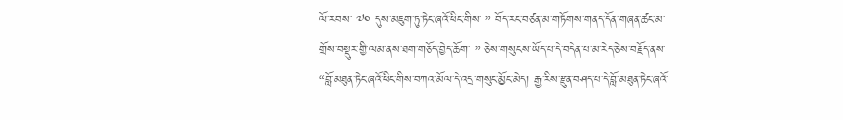ལོ་རབས་ ༧༠ དུས་མཇུག་ཏུ་ཏེང་ཞའོ་ཕིང་གིས་ ” བོད་རང་བཙན་མ་གཏོགས་གནད་དོན་གཞན་ཚང་མ་གྲོས་བསྡུར་གྱི་ལམ་ནས་ཐག་གཅོད་བྱེད་ཆོག་ ” ཅེས་གསུངས་ཡོད་པ་དེ་བདེན་པ་མ་རེད་ཅེས་བརྗོད་ནས་ “བློ་མཐུན་ཏེང་ཞའོ་ཕིང་གིས་བཀའ་མོལ་དེ་འདྲ་གསུང་མྱོང་མེད། རྒྱ་རིས་རྫུན་བཤད་པ་དེ་བློ་མཐུན་ཏེང་ཞའོ་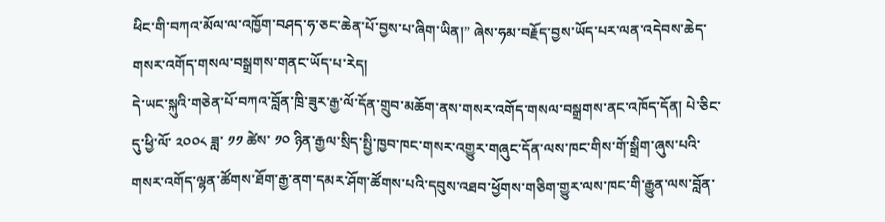ཕིང་གི་བཀའ་མོལ་ལ་འཁྱོག་བཤད་ཧ་ཅང་ཆེན་པོ་བྱས་པ་ཞིག་ཡིན།” ཞེས་ཧམ་བརྗོད་བྱས་ཡོད་པར་ལན་འདེབས་ཆེད་གསར་འགོད་གསལ་བསྒྲགས་གནང་ཡོད་པ་རེད།
དེ་ཡང་སྐུའི་གཅེན་པོ་བཀའ་བློན་ཁྲི་ཟུར་རྒྱ་ལོ་དོན་གྲུབ་མཆོག་ནས་གསར་འགོད་གསལ་བསྒྲགས་ནང་འཁོད་དོན། པེ་ཅིང་དུ་ཕྱི་ལོ་ ༢༠༠༨ ཟླ་ ༡༡ ཚེས་ ༡༠ ཉིན་རྒྱལ་སྲིད་སྤྱི་ཁྱབ་ཁང་གསར་འགྱུར་གཞུང་དོན་ལས་ཁང་གིས་གོ་སྒྲིག་ཞུས་པའི་གསར་འགོད་ལྷན་ཚོགས་ཐོག་རྒྱ་ནག་དམར་ཤོག་ཚོགས་པའི་དབུས་འཐབ་ཕྱོགས་གཅིག་གྱུར་ལས་ཁང་གི་རྒྱུན་ལས་བློན་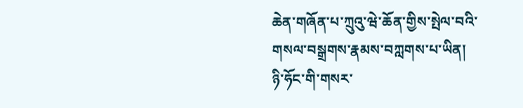ཆེན་གཞོན་པ་ཀྲུའུ་ཝེ་ཆོན་གྱིས་སྤེལ་བའི་གསལ་བསྒྲགས་རྣམས་བཀླགས་པ་ཡིན།
ཉི་ཧོང་གི་གསར་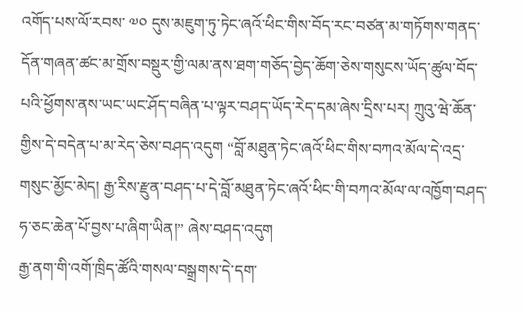འགོད་པས་ལོ་རབས་ ༧༠ དུས་མཇུག་ཏུ་ཏེང་ཞའོ་ཕིང་གིས་བོད་རང་བཙན་མ་གཏོགས་གནད་དོན་གཞན་ཚང་མ་གྲོས་བསྡུར་གྱི་ལམ་ནས་ཐག་གཅོད་བྱེད་ཆོག་ཅེས་གསུངས་ཡོད་ཚུལ་བོད་པའི་ཕྱོགས་ནས་ཡང་ཡང་ཤོད་བཞིན་པ་ལྟར་བཤད་ཡོད་རེད་དམ་ཞེས་དྲིས་པར། ཀྲུའུ་ཝེ་ཆོན་གྱིས་དེ་བདེན་པ་མ་རེད་ཅེས་བཤད་འདུག “བློ་མཐུན་ཏེང་ཞའོ་ཕིང་གིས་བཀའ་མོལ་དེ་འདྲ་གསུང་མྱོང་མེད། རྒྱ་རིས་རྫུན་བཤད་པ་དེ་བློ་མཐུན་ཏེང་ཞའོ་ཕིང་གི་བཀའ་མོལ་ལ་འཁྱོག་བཤད་ཧ་ཅང་ཆེན་པོ་བྱས་པ་ཞིག་ཡིན།” ཞེས་བཤད་འདུག
རྒྱ་ནག་གི་འགོ་ཁྲིད་ཚོའི་གསལ་བསྒྲགས་དེ་དག་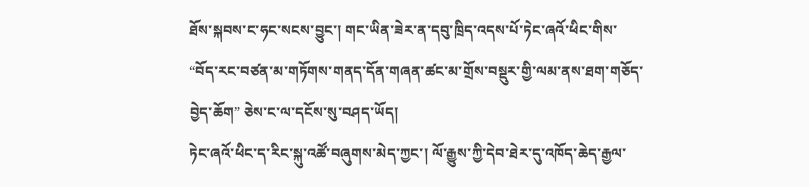ཐོས་སྐབས་ང་ཧང་སངས་བྱུང་། གང་ཡིན་ཟེར་ན་དབུ་ཁྲིད་འདས་པོ་ཏེང་ཞའོ་ཕིང་གིས་ “བོད་རང་བཙན་མ་གཏོགས་གནད་དོན་གཞན་ཚང་མ་གྲོས་བསྡུར་གྱི་ལམ་ནས་ཐག་གཅོད་བྱེད་ཆོག” ཅེས་ང་ལ་དངོས་སུ་བཤད་ཡོད།
ཏེང་ཞའོ་ཕིང་ད་རིང་སྐུ་འཚོ་བཞུགས་མེད་ཀྱང་། ལོ་རྒྱུས་ཀྱི་དེབ་ཐེར་དུ་འཁོད་ཆེད་རྒྱལ་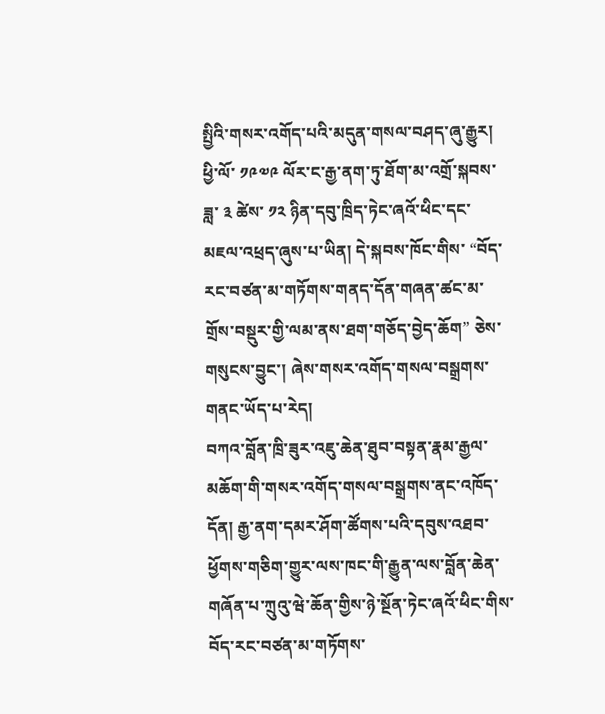སྤྱིའི་གསར་འགོད་པའི་མདུན་གསལ་བཤད་ཞུ་རྒྱུར། ཕྱི་ལོ་ ༡༩༧༩ ལོར་ང་རྒྱ་ནག་ཏུ་ཐོག་མ་འགྲོ་སྐབས་ཟླ་ ༣ ཚེས་ ༡༢ ཉིན་དབུ་ཁྲིད་ཏེང་ཞའོ་ཕིང་དང་མཇལ་འཕྲད་ཞུས་པ་ཡིན། དེ་སྐབས་ཁོང་གིས་ “བོད་རང་བཙན་མ་གཏོགས་གནད་དོན་གཞན་ཚང་མ་གྲོས་བསྡུར་གྱི་ལམ་ནས་ཐག་གཅོད་བྱེད་ཆོག” ཅེས་གསུངས་བྱུང་། ཞེས་གསར་འགོད་གསལ་བསྒྲགས་གནང་ཡོད་པ་རེད།
བཀའ་བློན་ཁྲི་ཟུར་འཇུ་ཆེན་ཐུབ་བསྟན་རྣམ་རྒྱལ་མཆོག་གི་གསར་འགོད་གསལ་བསྒྲགས་ནང་འཁོད་དོན། རྒྱ་ནག་དམར་ཤོག་ཚོགས་པའི་དབུས་འཐབ་ཕྱོགས་གཅིག་གྱུར་ལས་ཁང་གི་རྒྱུན་ལས་བློན་ཆེན་གཞོན་པ་ཀྲུའུ་ཝེ་ཆོན་གྱིས་ཉེ་སྔོན་ཏེང་ཞའོ་ཕིང་གིས་བོད་རང་བཙན་མ་གཏོགས་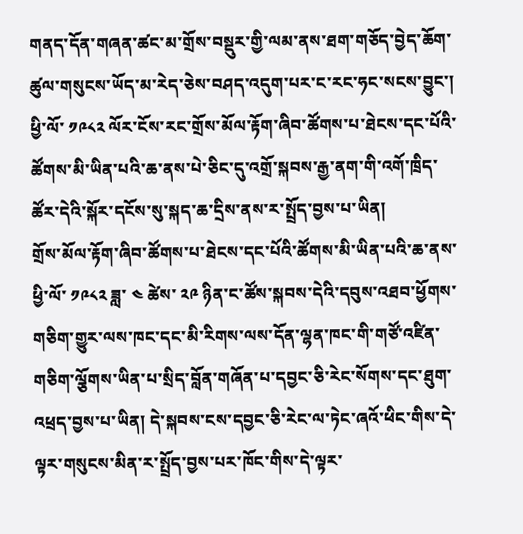གནད་དོན་གཞན་ཚང་མ་གྲོས་བསྡུར་གྱི་ལམ་ནས་ཐག་གཅོད་བྱེད་ཆོག་ཚུལ་གསུངས་ཡོད་མ་རེད་ཅེས་བཤད་འདུག་པར་ང་རང་ཧང་སངས་བྱུང་།
ཕྱི་ལོ་ ༡༩༨༢ ལོར་ངོས་རང་གྲོས་མོལ་རྟོག་ཞིབ་ཚོགས་པ་ཐེངས་དང་པོའི་ཚོགས་མི་ཡིན་པའི་ཆ་ནས་པེ་ཅིང་དུ་འགྲོ་སྐབས་རྒྱ་ནག་གི་འགོ་ཁྲིད་ཚོར་དེའི་སྐོར་དངོས་སུ་སྐད་ཆ་དྲིས་ནས་ར་སྤྲོད་བྱས་པ་ཡིན།
གྲོས་མོལ་རྟོག་ཞིབ་ཚོགས་པ་ཐེངས་དང་པོའི་ཚོགས་མི་ཡིན་པའི་ཆ་ནས་ཕྱི་ལོ་ ༡༩༨༢ ཟླ་ ༤ ཚེས་ ༢༩ ཉིན་ང་ཚོས་སྐབས་དེའི་དབུས་འཐབ་ཕྱོགས་གཅིག་གྱུར་ལས་ཁང་དང་མི་རིགས་ལས་དོན་ལྷན་ཁང་གི་གཙོ་འཛིན་གཅིག་ལྕོགས་ཡིན་པ་སྲིད་བློན་གཞོན་པ་དབྱང་ཅི་རེང་སོགས་དང་ཐུག་འཕྲད་བྱས་པ་ཡིན། དེ་སྐབས་ངས་དབྱང་ཅི་རེང་ལ་ཏེང་ཞའོ་ཕིང་གིས་དེ་ལྟར་གསུངས་མིན་ར་སྤྲོད་བྱས་པར་ཁོང་གིས་དེ་ལྟར་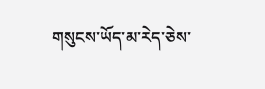གསུངས་ཡོད་མ་རེད་ཅེས་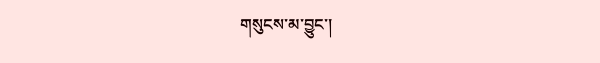གསུངས་མ་བྱུང་།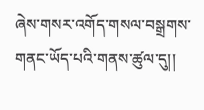ཞེས་གསར་འགོད་གསལ་བསྒྲགས་གནང་ཡོད་པའི་གནས་ཚུལ་དུ།།